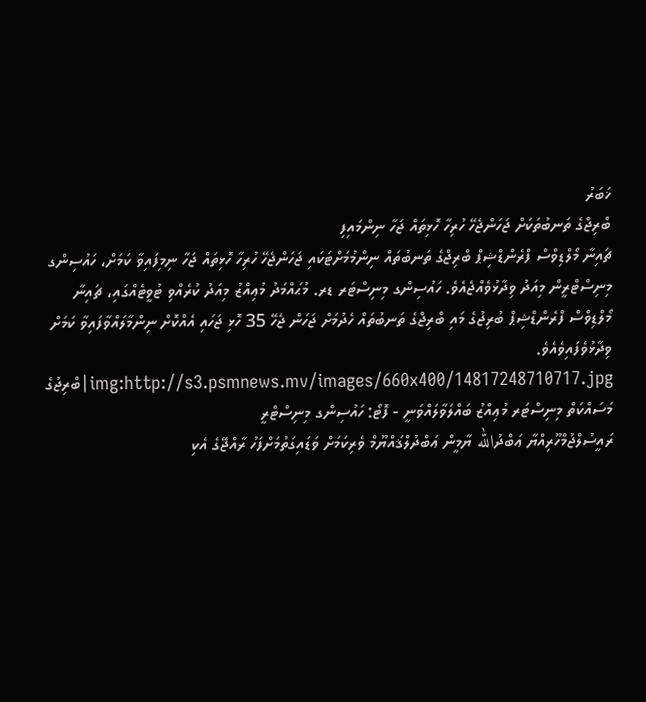ޚަބަރު
ބްރިޖްގެ ތަނބުތަކަށް ޖަހަންޖެހޭ ހުރިހާ ހޮޅިތައް ޖަހާ ނިންމައިފި
ޗައިނާ މޯލްޑިވްސް ފްރެންޑްޝިޕް ބްރިޖްގެ ތަނބުތައް ނިންމުމަށްޓަކައި ޖަހަންޖެހޭ ހުރިހާ ހޮޅިތައް ޖަހާ ނިމިފައިވާ ކަމަށް، ހައުސިންގ މިނިސްޓްރީން މިއަދު ވިދާޅުވެއްޖެއެވެ. ހައުސިންގ މިނިސްޓަރ ޑރ. މުޙައްމަދު މުޢިއްޒު މިއަދު ކުރެއްވި ޓުވީޓެއްގައި، ޗައިނާ މޯލްޑިވްސް ފްރެންޑްޝިޕް ބުރިޖުގެ މައި ބްރިޖްގެ ތަނބުތައް ހެދުމަށް ޖަހަން ޖެހޭ 35 ހޮޅި ޖަހައި އެއްކޮށް ނިންމާލައްވާފައިވާ ކަމަށް ވިދާޅުވެފައިވެއެވެ. img:http://s3.psmnews.mv/images/660x400/14817248710717.jpg|ބްރިޖުގެ މަސައްކަތް މިނިސްޓަރ މުޢިއްޒު ބައްލަވާލައްވަނީ - ފޮޓޯ: ހައުސިންގ މިނިސްޓްރީ
ރައީސުލްޖުމްހޫރިއްޔާ ޢަބްދުالله ޔާމީން ޢަބްދުލްޤައްޔޫމް ވެރިކަމަށް ވަޑައިގަތުމަށްފަހު ރާއްޖޭގެ އެކި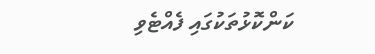ކަންކޮޅުތަކުގައި ފެއްޓެވި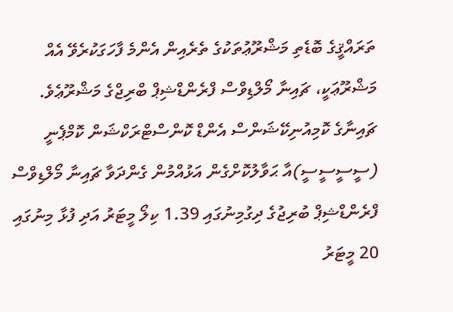ތަރައްޤީގެ ބޮޑެތި މަޝްރޫޢުތަކުގެ ތެރެއިން އެންމެ ފާހަގަކުރެވޭ އެއް މަޝްރޫޢަކީ، ޗައިނާ މޯލްޑިވްސް ފްރެންޑްޝިޕް ބްރިޖްގެ މަޝްރޫޢެވެ. ޗައިނާގެ ކޮމިއުނިކޭޝަންސް އެންޑް ކޮންސްޓްރަކްޝަން ކޮމްޕެނީ (ސީސީސީސީ)އާ ޙަވާލުކޮށްގެން އަޅުއްމުން ގެންދަވާ ޗައިނާ މޯލްޑިވްސް ފްރެންޑްޝިޕް ބުރިޖުގެ ދިގުމިނުގައި 1.39 ކިލޯ މީޓަރު އަދި ފުޅާ މިނުގައި 20 މީޓަރު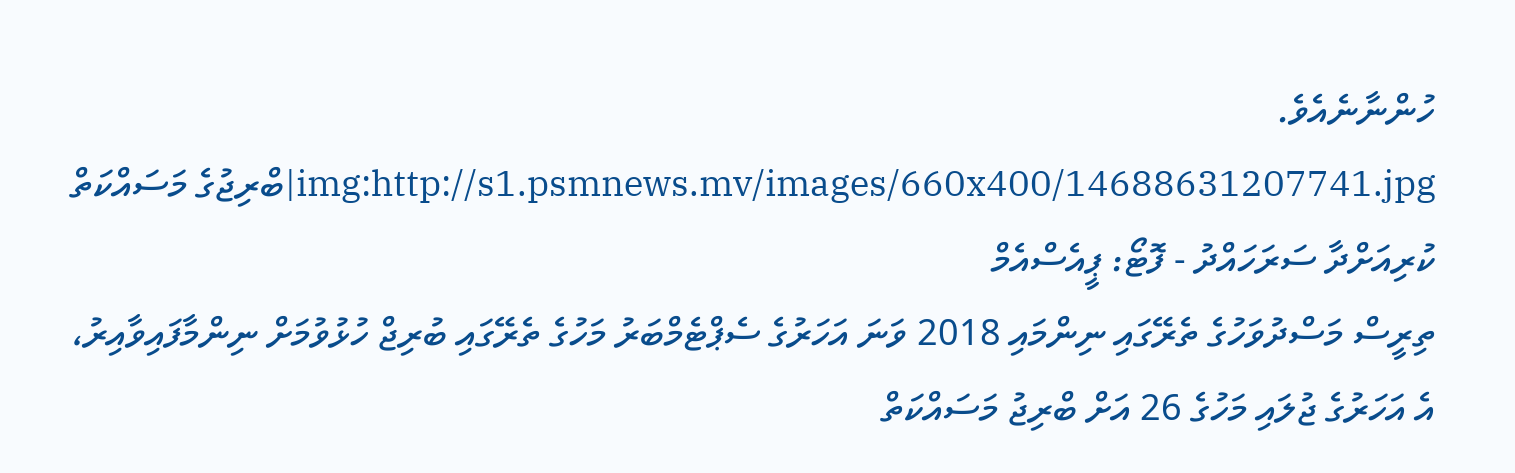ހުންނާނެއެވެ. img:http://s1.psmnews.mv/images/660x400/14688631207741.jpg|ބްރިޖުގެ މަސައްކަތް ކުރިއަށްދާ ސަރަހައްދު - ފޮޓޯ: ޕީއެސްއެމް
ތިރީސް މަސްދުވަހުގެ ތެރޭގައި ނިންމައި 2018 ވަނަ އަހަރުގެ ސެޕްޓެމްބަރު މަހުގެ ތެރޭގައި ބުރިޖް ހުޅުވުމަށް ނިންމާފައިވާއިރު، އެ އަހަރުގެ ޖުލައި މަހުގެ 26 އަށް ބްރިޖު މަސައްކަތް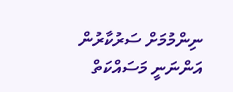ނިންމުމަށް ސަރުކާރުން އަންނަނީ މަސައްކަތް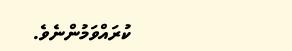ކުރައްވަމުންނެވެ.